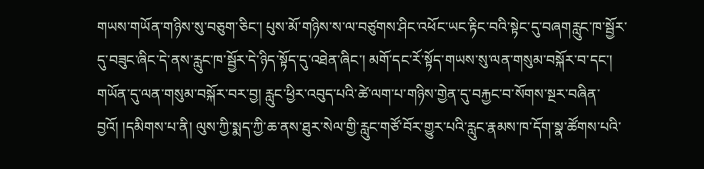གཡས་གཡོན་གཉིས་སུ་བཅུག་ཅིང་། པུས་མོ་གཉིས་ས་ལ་བཙུགས་ཤིང་འཕོང་ཡང་རྟིང་བའི་སྟེང་དུ་བཞགརླུང་ཁ་སྦྱོར་དུ་བཟུང་ཞིང་དེ་ནས་རླུང་ཁ་སྦྱོར་དེ་ཉིད་སྟོད་དུ་འཐེན་ཞིང་། མགོ་དང་རོ་སྟོད་གཡས་སུ་ལན་གསུམ་བསྐོར་བ་དང་། གཡོན་དུ་ལན་གསུམ་བསྐོར་བར་བྱ། རླུང་ཕྱིར་འབུད་པའི་ཚེ་ལག་པ་གཉིས་གྱེན་དུ་བརྐྱང་བ་སོགས་སྔར་བཞིན་བྱའོ། །དམིགས་པ་ནི། ལུས་ཀྱི་སྨད་ཀྱི་ཆ་ནས་ཐུར་སེལ་གྱི་རླུང་གཙོ་བོར་གྱུར་པའི་རླུང་རྣམས་ཁ་དོག་སྣ་ཚོགས་པའི་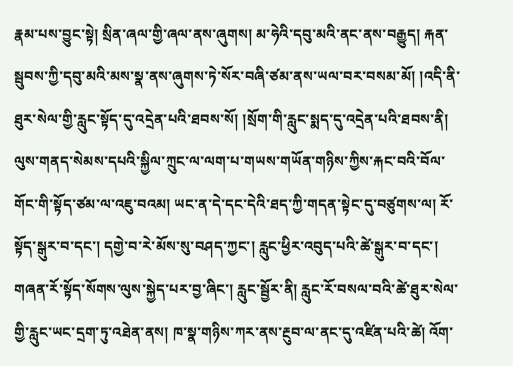རྣམ་པས་བྱུང་སྟེ། སྲིན་ཞལ་གྱི་ཞལ་ནས་ཞུགས། མ་ཧེའི་དབུ་མའི་ནང་ནས་བརྒྱུད། རྐན་སྦུབས་ཀྱི་དབུ་མའི་མས་སྣ་ནས་ཞུགས་ཏེ་སོར་བཞི་ཙམ་ནས་ཡལ་བར་བསམ་མོ། །འདི་ནི་ཐུར་སེལ་གྱི་རླུང་སྟོད་དུ་འདྲེན་པའི་ཐབས་སོ། །སྲོག་གི་རླུང་སྨད་དུ་འདྲེན་པའི་ཐབས་ནི། ལུས་གནད་སེམས་དཔའི་སྐྱིལ་ཀྲུང་ལ་ལག་པ་གཡས་གཡོན་གཉིས་ཀྱིས་རྐང་བའི་བོལ་གོང་གི་སྟོད་ཙམ་ལ་འཇུ་བའམ། ཡང་ན་དེ་དང་དེའི་ཐད་ཀྱི་གདན་སྟེང་དུ་བཙུགས་ལ། རོ་སྟོད་སྒུར་བ་དང་། དགྱེ་བ་རེ་མོས་སུ་བཤད་ཀྱང་། རླུང་ཕྱིར་འབུད་པའི་ཚེ་སྒུར་བ་དང་། གཞན་རོ་སྟོད་སོགས་ལུས་སྐྱེད་པར་བྱ་ཞིང་། རླུང་སྦྱོར་ནི། རླུང་རོ་བསལ་བའི་ཚེ་ཐུར་སེལ་གྱི་རླུང་ཡང་དྲག་ཏུ་འཐེན་ནས། ཁ་སྣ་གཉིས་ཀར་ནས་རྔུབ་ལ་ནང་དུ་འཛིན་པའི་ཚེ། འོག་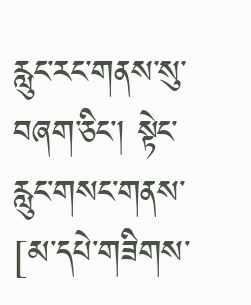རླུང་རང་གནས་སུ་བཞག་ཅིང་། སྟེང་རླུང་གསང་གནས་
[མ་དཔེ་གཟིགས་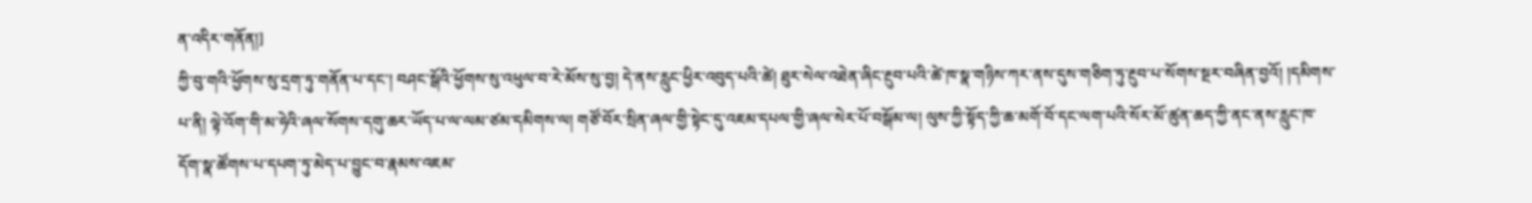ན་འདིར་གནོན།]
ཀྱི་བུ་གའི་ཕྱོགས་སུ་དྲག་ཏུ་གནོན་པ་དང་། བཤང་སྒོའི་ཕྱོགས་སུ་འཕུལ་བ་རེ་མོས་སུ་བྱ། དེ་ནས་རླུང་ཕྱིར་འབུད་པའི་ཚེ། ཐུར་སེལ་འཐེན་ཞིང་རྔུབ་པའི་ཚེ་ཁ་སྣ་གཉིས་ཀར་ནས་དུས་གཅིག་ཏུ་རྔུབ་པ་སོགས་སྔར་བཞིན་བྱའོ། །དམིགས་པ་ནི། ལྟེ་འོག་གི་མ་ཧེའི་ཞལ་སོགས་དགུ་ཆར་ཡོད་པ་ལ་ལམ་ཙམ་དམིགས་ལ། གཙོ་བོར་སྲིན་ཞལ་གྱི་སྟེང་དུ་འཇམ་དཔལ་གྱི་ཞལ་སེར་པོ་བསྒོམ་ལ། ལུས་ཀྱི་སྟོད་ཀྱི་ཆ་མགོ་བོ་དང་ལག་པའི་སོར་མོ་ཚུན་ཆད་ཀྱི་ནང་ནས་རླུང་ཁ་དོག་སྣ་ཚོགས་པ་དཔག་ཏུ་མེད་པ་བྱུང་བ་རྣམས་འཇམ་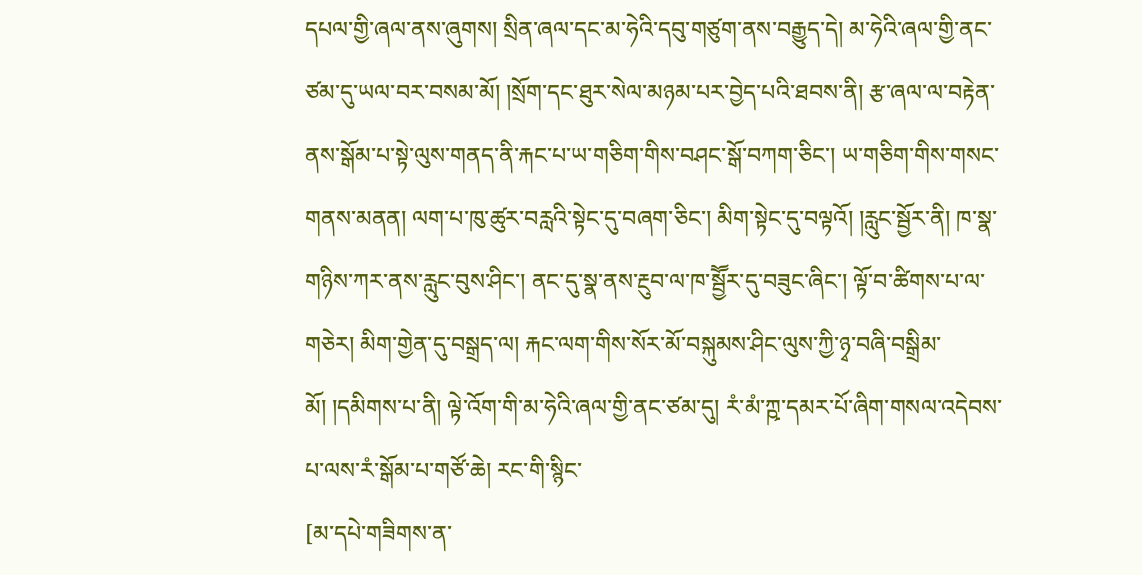དཔལ་གྱི་ཞལ་ནས་ཞུགས། སྲིན་ཞལ་དང་མ་ཧེའི་དབུ་གཙུག་ནས་བརྒྱུད་དེ། མ་ཧེའི་ཞལ་གྱི་ནང་ཙམ་དུ་ཡལ་བར་བསམ་མོ། །སྲོག་དང་ཐུར་སེལ་མཉམ་པར་བྱེད་པའི་ཐབས་ནི། རྩ་ཞལ་ལ་བརྟེན་ནས་སྒོམ་པ་སྟེ་ལུས་གནད་ནི་རྐང་པ་ཡ་གཅིག་གིས་བཤང་སྒོ་བཀག་ཅིང་། ཡ་གཅིག་གིས་གསང་གནས་མནན། ལག་པ་ཁུ་ཚུར་བརླའི་སྟེང་དུ་བཞག་ཅིང་། མིག་སྟེང་དུ་བལྟའོ། །རླུང་སྦྱོར་ནི། ཁ་སྣ་གཉིས་ཀར་ནས་རླུང་བུས་ཤིང་། ནང་དུ་སྣ་ནས་རྔུབ་ལ་ཁ་སྦྱཽར་དུ་བཟུང་ཞིང་། ལྟོ་བ་ཚིགས་པ་ལ་གཅེར། མིག་གྱེན་དུ་བསྒྲད་ལ། རྐང་ལག་གིས་སོར་མོ་བསྐུམས་ཤིང་ལུས་ཀྱི་ཉྭ་བཞི་བསྒྲིམ་མོ། །དམིགས་པ་ནི། ལྟེ་འོག་གི་མ་ཧེའི་ཞལ་གྱི་ནང་ཙམ་དུ། རཾ་མཾ་ཀྵ་དམར་པོ་ཞིག་གསལ་འདེབས་པ་ལས་རཾ་སྒོམ་པ་གཙོ་ཆེ། རང་གི་སྙིང་
[མ་དཔེ་གཟིགས་ན་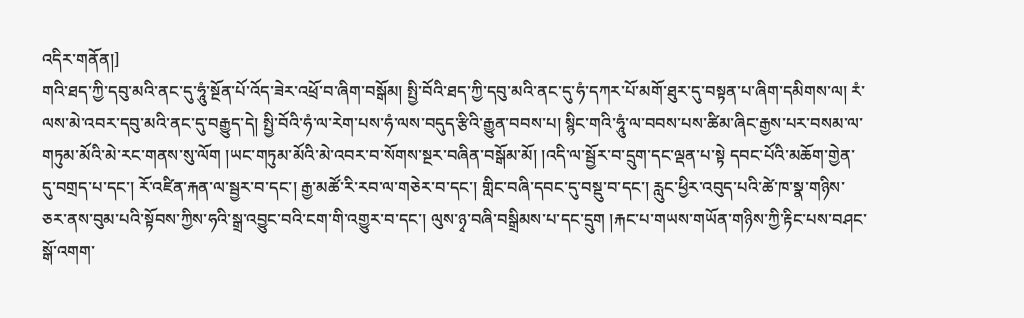འདིར་གནོན།]
གའི་ཐད་ཀྱི་དབུ་མའི་ནང་དུ་ཧཱུཾ་སྔོན་པོ་འོད་ཟེར་འཕྲོ་བ་ཞིག་བསྒོམ། སྤྱི་བོའི་ཐད་ཀྱི་དབུ་མའི་ནང་དུ་ཧཾ་དཀར་པོ་མགོ་ཐུར་དུ་བསྟན་པ་ཞིག་དམིགས་ལ། རཾ་ལས་མེ་འབར་དབུ་མའི་ནང་དུ་བརྒྱུད་དེ། སྤྱི་བོའི་ཧཾ་ལ་རེག་པས་ཧཾ་ལས་བདུད་རྩིའི་རྒྱུན་བབས་པ། སྙིང་གའི་ཧཱུཾ་ལ་བབས་པས་ཚིམ་ཞིང་རྒྱས་པར་བསམ་ལ་གཏུམ་མོའི་མེ་རང་གནས་སུ་ལོག །ཡང་གཏུམ་མོའི་མེ་འབར་བ་སོགས་སྔར་བཞིན་བསྒོམ་མོ། །འདི་ལ་སྦྱོར་བ་དྲུག་དང་ལྡན་པ་སྟེ དབང་པོའི་མཆོག་གྱེན་དུ་བགྲད་པ་དང་། རོ་འཛིན་རྐན་ལ་སྦྱར་བ་དང་། རྒྱ་མཚོ་རི་རབ་ལ་གཅེར་བ་དང་། གླིང་བཞི་དབང་དུ་བསྡུ་བ་དང་། རླུང་ཕྱིར་འབུད་པའི་ཚེ་ཁ་སྣ་གཉིས་ཅར་ནས་བུམ་པའི་སྟོབས་ཀྱིས་ཧའི་སྒྲ་འབྱུང་བའི་ངག་གི་འགྱུར་བ་དང་། ལུས་ཉྭ་བཞི་བསྒྲིམས་པ་དང་དྲུག །རྐང་པ་གཡས་གཡོན་གཉིས་ཀྱི་རྟིང་པས་བཤང་སྒོ་འགག་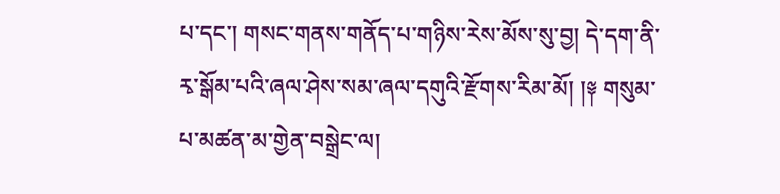པ་དང་། གསང་གནས་གནོད་པ་གཉིས་རེས་མོས་སུ་བྱ། དེ་དག་ནི་རྭ་སྒོམ་པའི་ཞལ་ཤེས་སམ་ཞལ་དགུའི་རྫོགས་རིམ་མོ། །༈ གསུམ་པ་མཚན་མ་གྱེན་བསྒྲེང་ལ།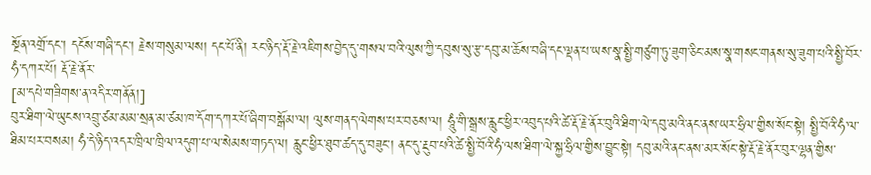སྔོན་འགྲོ་དང་། དངོས་གཞི་དང་། རྗེས་གསུམ་ལས། དང་པོ་ནི། རང་ཉིད་རྡོ་རྗེ་འཇིགས་བྱེད་དུ་གསལ་བའི་ལུས་ཀྱི་དབུས་སུ་རྩ་དབུ་མ་ཆོས་བཞི་དང་ལྡན་པ་ཡས་སྣ་སྤྱི་གཙུག་ཏུ་ཟུག་ཅིང་མས་སྣ་གསང་གནས་སུ་ཟུག་པའི་སྤྱི་བོར་ཧཾ་དཀར་པོ། རྡོ་རྗེ་ནོར་
[མ་དཔེ་གཟིགས་ན་འདིར་གནོན།]
བུར་ཐིག་ལེ་ཡུངས་འབྲུ་ཙམ་མམ་སྲན་མ་ཙམ་ཁ་དོག་དཀར་པོ་ཞིག་བསྒོམ་ལ། ལུས་གནད་ལེགས་པར་བཅས་ལ། ཧཱུཾ་གི་སྒྲས་རླུང་ཕྱིར་འབུད་པའི་ཚེ་རྡོ་རྗེ་ནོར་བུའི་ཐིག་ལེ་དབུ་མའི་ནང་ནས་ཡར་ཧྲིལ་གྱིས་སོང་སྟེ། སྤྱི་བོའི་ཧཾ་ལ་ཐིམ་པར་བསམ། ཧཾ་དེ་ཉིད་འདར་ཁྲིལ་ཁྲིལ་འདུག་པ་ལ་སེམས་གཏད་ལ། རླུང་ཕྱིར་ཐུབ་ཚད་དུ་བཟུང་། ནང་དུ་རྔུབ་པའི་ཚེ་སྤྱི་བོའི་ཧཾ་ལས་ཐིག་ལེ་སྐྱ་ཧྲིལ་གྱིས་བྱུང་སྟེ། དབུ་མའི་ནང་ནས་མར་སོང་སྟེ་རྡོ་རྗེ་ནོར་བུར་ལྷན་གྱིས་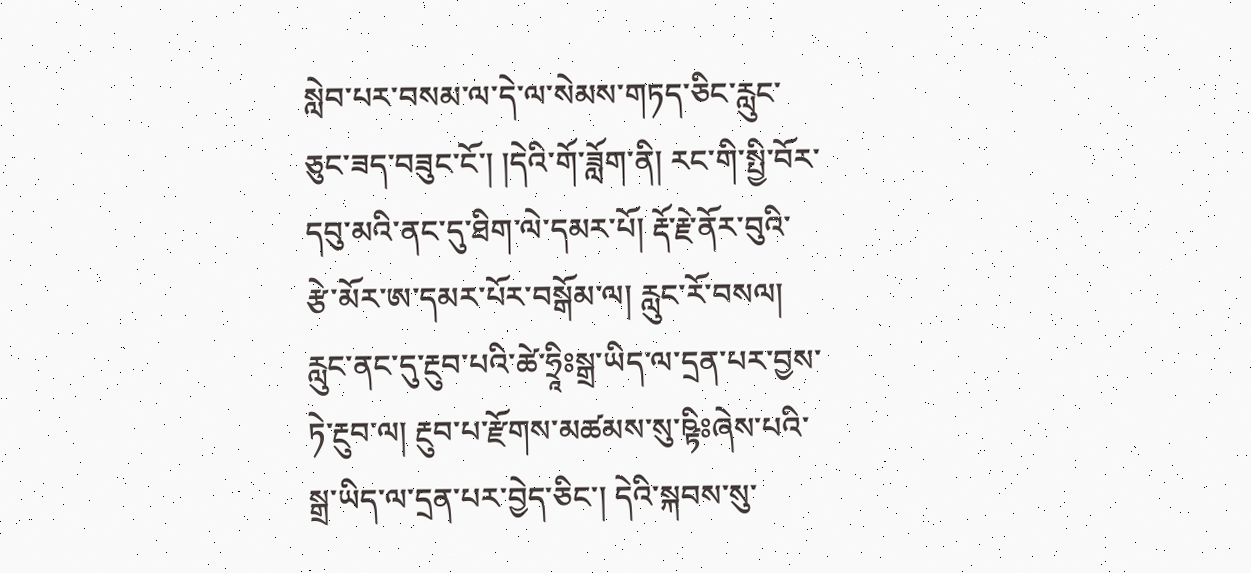སླེབ་པར་བསམ་ལ་དེ་ལ་སེམས་གཏད་ཅིང་རླུང་ཅུང་ཟད་བཟུང་ངོ་། །དེའི་གོ་ཟློག་ནི། རང་གི་སྤྱི་བོར་དབུ་མའི་ནང་དུ་ཐིག་ལེ་དམར་པོ། རྡོ་རྗེ་ནོར་བུའི་རྩེ་མོར་ཨ་དམར་པོར་བསྒོམ་ལ། རླུང་རོ་བསལ། རླུང་ནང་དུ་རྔུབ་པའི་ཚེ་ཧྲཱིཿསྒྲ་ཡིད་ལ་དྲན་པར་བྱས་ཏེ་རྔུབ་ལ། རྔུབ་པ་རྫོགས་མཚམས་སུ་ཥྟིཿཞེས་པའི་སྒྲ་ཡིད་ལ་དྲན་པར་བྱེད་ཅིང་། དེའི་སྐབས་སུ་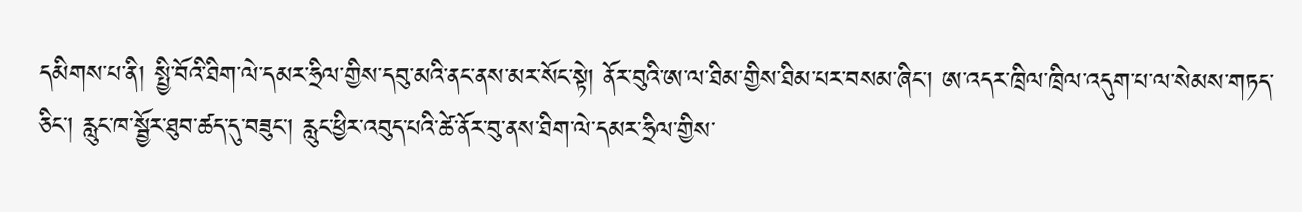དམིགས་པ་ནི། སྤྱི་བོའི་ཐིག་ལེ་དམར་ཧྲིལ་གྱིས་དབུ་མའི་ནང་ནས་མར་སོང་སྟེ། ནོར་བུའི་ཨ་ལ་ཐིམ་གྱིས་ཐིམ་པར་བསམ་ཞིང་། ཨ་འདར་ཁྲིལ་ཁྲིལ་འདུག་པ་ལ་སེམས་གཏད་ཅིང་། རླུང་ཁ་སྦྱོར་ཐུབ་ཚད་དུ་བཟུང་། རླུང་ཕྱིར་འབུད་པའི་ཚེ་ནོར་བུ་ནས་ཐིག་ལེ་དམར་ཧྲིལ་གྱིས་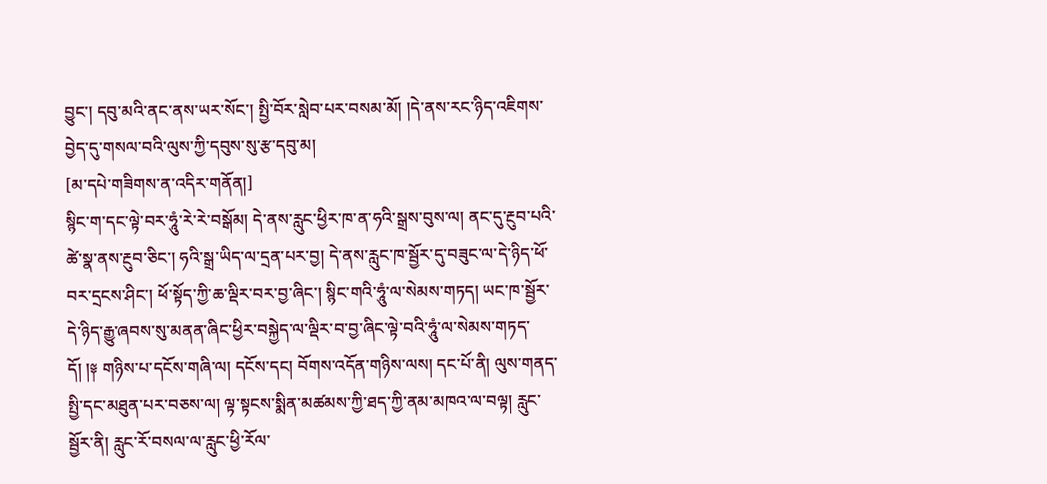བྱུང་། དབུ་མའི་ནང་ནས་ཡར་སོང་། སྤྱི་བོར་སླེབ་པར་བསམ་མོ། །དེ་ནས་རང་ཉིད་འཇིགས་བྱེད་དུ་གསལ་བའི་ལུས་ཀྱི་དབུས་སུ་རྩ་དབུ་མ།
[མ་དཔེ་གཟིགས་ན་འདིར་གནོན།]
སྙིང་ག་དང་ལྟེ་བར་ཧཱུཾ་རེ་རེ་བསྒོམ། དེ་ནས་རླུང་ཕྱིར་ཁ་ན་ཧའི་སྒྲས་བུས་ལ། ནང་དུ་རྔུབ་པའི་ཚེ་སྣ་ནས་རྔུབ་ཅིང་། ཧའི་སྒྲ་ཡིད་ལ་དྲན་པར་བྱ། དེ་ནས་རླུང་ཁ་སྦྱོར་དུ་བཟུང་ལ་དེ་ཉིད་ཕོ་བར་དྲངས་ཤིང་། ཕོ་སྟོད་ཀྱི་ཆ་ལྡིར་བར་བྱ་ཞིང་། སྙིང་གའི་ཧཱུཾ་ལ་སེམས་གཏད། ཡང་ཁ་སྦྱོར་དེ་ཉིད་རྒྱུ་ཞབས་སུ་མནན་ཞིང་ཕྱིར་བསྐྱེད་ལ་ལྡིར་བ་བྱ་ཞིང་ལྟེ་བའི་ཧཱུཾ་ལ་སེམས་གཏད་དོ། །༈ གཉིས་པ་དངོས་གཞི་ལ། དངོས་དང། བོགས་འདོན་གཉིས་ལས། དང་པོ་ནི། ལུས་གནད་སྤྱི་དང་མཐུན་པར་བཅས་ལ། ལྟ་སྟངས་སྨིན་མཚམས་ཀྱི་ཐད་ཀྱི་ནམ་མཁའ་ལ་བལྟ། རླུང་སྦྱོར་ནི། རླུང་རོ་བསལ་ལ་རླུང་ཕྱི་རོལ་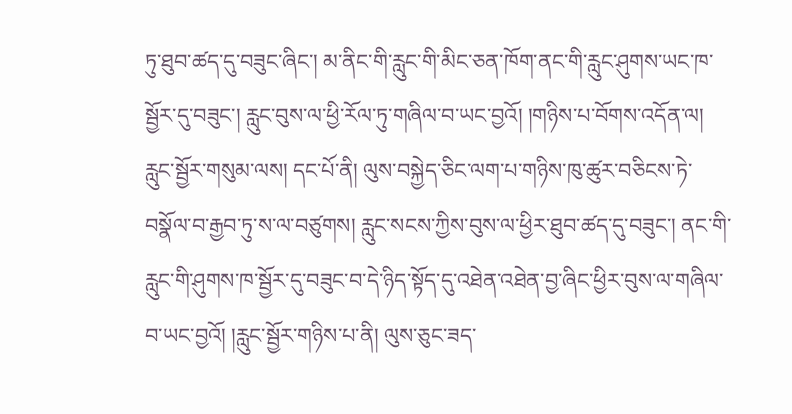ཏུ་ཐུབ་ཚད་དུ་བཟུང་ཞིང་། མ་ནིང་གི་རླུང་གི་མིང་ཅན་ཁོག་ནང་གི་རླུང་ཤུགས་ཡང་ཁ་སྦྱོར་དུ་བཟུང་། རླུང་བུས་ལ་ཕྱི་རོལ་ཏུ་གཞིལ་བ་ཡང་བྱའོ། །གཉིས་པ་བོགས་འདོན་ལ། རླུང་སྦྱོར་གསུམ་ལས། དང་པོ་ནི། ལུས་བསྐྱེད་ཅིང་ལག་པ་གཉིས་ཁུ་ཚུར་བཅིངས་ཏེ་བསྣོལ་བ་རྒྱབ་ཏུ་ས་ལ་བཙུགས། རླུང་སངས་ཀྱིས་བུས་ལ་ཕྱིར་ཐུབ་ཚད་དུ་བཟུང་། ནང་གི་རླུང་གི་ཤུགས་ཁ་སྦྱོར་དུ་བཟུང་བ་དེ་ཉིད་སྟོད་དུ་འཐེན་འཐེན་བྱ་ཞིང་ཕྱིར་བུས་ལ་གཞིལ་བ་ཡང་བྱའོ། །རླུང་སྦྱོར་གཉིས་པ་ནི། ལུས་ཅུང་ཟད་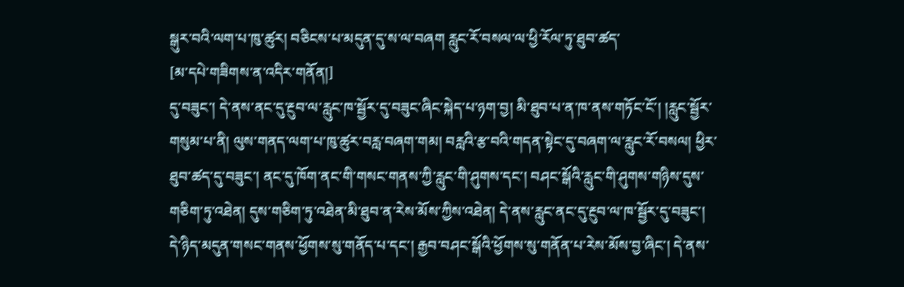སྒུར་བའི་ལག་པ་ཁུ་ཚུར། བཅིངས་པ་མདུན་དུ་ས་ལ་བཞག རླུང་རོ་བསལ་ལ་ཕྱི་རོལ་ཏུ་ཐུབ་ཚད་
[མ་དཔེ་གཟིགས་ན་འདིར་གནོན།]
དུ་བཟུང་། དེ་ནས་ནང་དུ་རྔུབ་ལ་རླུང་ཁ་སྦྱོར་དུ་བཟུང་ཞིང་སྐེད་པ་ཉག་བྱ། མི་ཐུབ་པ་ན་ཁ་ནས་གཏོང་ངོ་། །རླུང་སྦྱོར་གསུམ་པ་ནི། ལུས་གནད་ལག་པ་ཁུ་ཚུར་བརླ་བཞག་གམ། བརླའི་རྩ་བའི་གདན་སྟེང་དུ་བཞག་ལ་རླུང་རོ་བསལ། ཕྱིར་ཐུབ་ཚད་དུ་བཟུང་། ནང་དུ་ཁོག་ནང་གི་གསང་གནས་ཀྱི་རླུང་གི་ཤུགས་དང་། བཤང་སྒོའི་རླུང་གི་ཤུགས་གཉིས་དུས་གཅིག་ཏུ་འཐེན། དུས་གཅིག་ཏུ་འཐེན་མི་ཐུབ་ན་རེས་མོས་ཀྱིས་འཐེན། དེ་ནས་རླུང་ནང་དུ་རྔུབ་ལ་ཁ་སྦྱོར་དུ་བཟུང་། དེ་ཉིད་མདུན་གསང་གནས་ཕྱོགས་སུ་གནོད་པ་དང་། རྒྱབ་བཤང་སྒོའི་ཕྱོགས་སུ་གནོན་པ་རེས་མོས་བྱ་ཞིང་། དེ་ནས་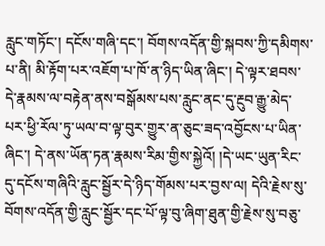རླུང་གཏོང་། དངོས་གཞི་དང་། བོགས་འདོན་གྱི་སྐབས་ཀྱི་དམིགས་པ་ནི། མི་རྟོག་པར་འཇོག་པ་ཁོ་ན་ཉིད་ཡིན་ཞིང་། དེ་ལྟར་ཐབས་དེ་རྣམས་ལ་བརྟེན་ནས་བསྒོམས་པས་རླུང་ནང་དུ་རྔུབ་རྒྱུ་མེད་པར་ཕྱི་རོལ་ཏུ་ཡལ་བ་ལྟ་བུར་གྱུར་ན་ཅུང་ཟད་འབྱོངས་པ་ཡིན་ཞིང་། དེ་ནས་ཡོན་ཏན་རྣམས་རིམ་གྱིས་སྐྱེའོ། །དེ་ཡང་ཡུན་རིང་དུ་དངོས་གཞིའི་རླུང་སྦྱོར་དེ་ཉིད་གོམས་པར་བྱས་ལ། དེའི་རྗེས་སུ་བོགས་འདོན་གྱི་རླུང་སྦྱོར་དང་པོ་ལྟ་བུ་ཞིག་ཐུན་གྱི་རྗེས་སུ་བཅུ་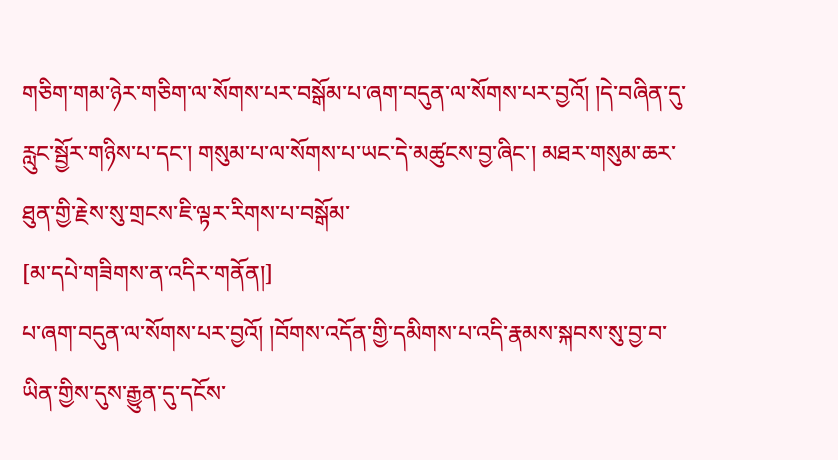གཅིག་གམ་ཉེར་གཅིག་ལ་སོགས་པར་བསྒོམ་པ་ཞག་བདུན་ལ་སོགས་པར་བྱའོ། །དེ་བཞིན་དུ་རླུང་སྦྱོར་གཉིས་པ་དང་། གསུམ་པ་ལ་སོགས་པ་ཡང་དེ་མཚུངས་བྱ་ཞིང་། མཐར་གསུམ་ཆར་ཐུན་གྱི་རྗེས་སུ་གྲངས་ཇི་ལྟར་རིགས་པ་བསྒོམ་
[མ་དཔེ་གཟིགས་ན་འདིར་གནོན།]
པ་ཞག་བདུན་ལ་སོགས་པར་བྱའོ། །བོགས་འདོན་གྱི་དམིགས་པ་འདི་རྣམས་སྐབས་སུ་བྱ་བ་ཡིན་གྱིས་དུས་རྒྱུན་དུ་དངོས་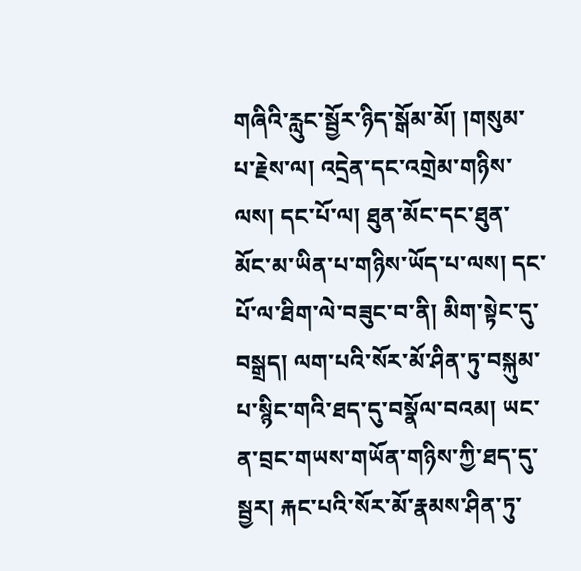གཞིའི་རླུང་སྦྱོར་ཉིད་སྒོམ་མོ། །གསུམ་པ་རྗེས་ལ། འདྲེན་དང་འགྲེམ་གཉིས་ལས། དང་པོ་ལ། ཐུན་མོང་དང་ཐུན་མོང་མ་ཡིན་པ་གཉིས་ཡོད་པ་ལས། དང་པོ་ལ་ཐིག་ལེ་བཟུང་བ་ནི། མིག་སྟེང་དུ་བསྒྲད། ལག་པའི་སོར་མོ་ཤིན་ཏུ་བསྐུམ་པ་སྙིང་གའི་ཐད་དུ་བསྣོལ་བའམ། ཡང་ན་བྲང་གཡས་གཡོན་གཉིས་ཀྱི་ཐད་དུ་སྦྱར། རྐང་པའི་སོར་མོ་རྣམས་ཤིན་ཏུ་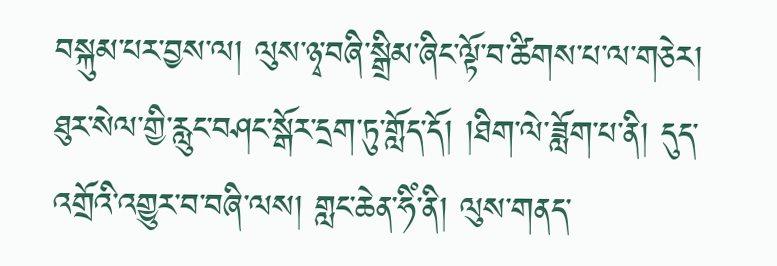བསྐུམ་པར་བྱས་ལ། ལུས་ཉྭ་བཞི་སྒྲིམ་ཞིང་ལྟོ་བ་ཚིགས་པ་ལ་གཅེར། ཐུར་སེལ་གྱི་རླུང་བཤང་སྒོར་དྲག་ཏུ་གློད་དོ། །ཐིག་ལེ་ཟློག་པ་ནི། དུད་འགྲོའི་འགྱུར་བ་བཞི་ལས། གླང་ཆེན་ཧིཾ་ནི། ལུས་གནད་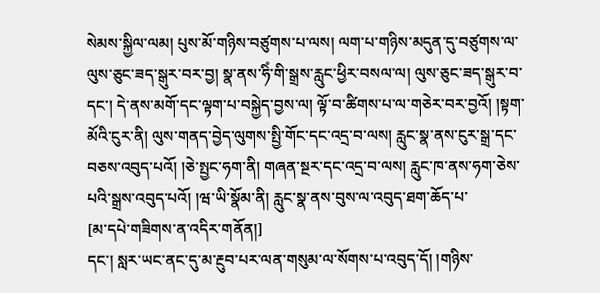སེམས་སྐྱིལ་ལམ། པུས་མོ་གཉིས་བཙུགས་པ་ལས། ལག་པ་གཉིས་མདུན་དུ་བཙུགས་ལ་ལུས་ཅུང་ཟད་སྒུར་བར་བྱ། སྣ་ནས་ཧིཾ་གི་སྒྲས་རླུང་ཕྱིར་བསལ་ལ། ལུས་ཅུང་ཟད་སྒུར་བ་དང་། དེ་ནས་མགོ་དང་ལྟག་པ་བསྐྱེད་བྱས་ལ། ལྟོ་བ་ཚིགས་པ་ལ་གཅེར་བར་བྱའོ། །སྟག་མོའི་ངུར་ནི། ལུས་གནད་བྱེད་ལུགས་སྤྱི་གོང་དང་འདྲ་བ་ལས། རླུང་སྣ་ནས་ངུར་སྒྲ་དང་བཅས་འབུད་པའོ། །ཅེ་སྤྱང་ཧག་ནི། གཞན་སྔར་དང་འདྲ་བ་ལས། རླུང་ཁ་ནས་ཧག་ཅེས་པའི་སྒྲས་འབུད་པའོ། །ཝ་ཡི་སྣོམ་ནི། རླུང་སྣ་ནས་བུས་ལ་འབུད་ཐག་ཆོད་པ་
[མ་དཔེ་གཟིགས་ན་འདིར་གནོན།]
དང་། སླར་ཡང་ནང་དུ་མ་རྔུབ་པར་ལན་གསུམ་ལ་སོགས་པ་འབུད་དོ། །གཉིས་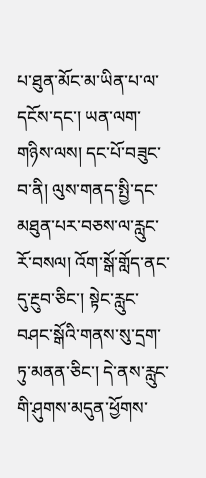པ་ཐུན་མོང་མ་ཡིན་པ་ལ་དངོས་དང་། ཡན་ལག་གཉིས་ལས། དང་པོ་བཟུང་བ་ནི། ལུས་གནད་སྤྱི་དང་མཐུན་པར་བཅས་ལ་རླུང་རོ་བསལ། འོག་སྒོ་གློད་ནང་དུ་རྔུབ་ཅིང་། སྟེང་རླུང་བཤང་སྒོའི་གནས་སུ་དྲག་ཏུ་མནན་ཅིང་། དེ་ནས་རླུང་གི་ཤུགས་མདུན་ཕྱོགས་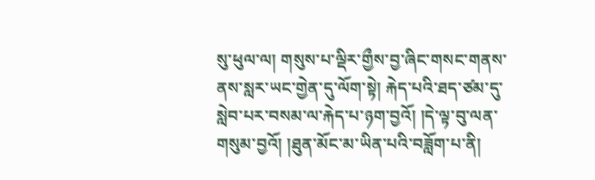སུ་ཕུལ་ལ། གསུས་པ་ལྡིར་གྱྀས་བྱ་ཞིང་གསང་གནས་ནས་སླར་ཡང་གྱེན་དུ་ལོག་སྟེ། རྐེད་པའི་ཐད་ཙམ་དུ་སླེབ་པར་བསམ་ལ་རྐེད་པ་ཉག་བྱའོ། །དེ་ལྟ་བུ་ལན་གསུམ་བྱའོ། །ཐུན་མོང་མ་ཡིན་པའི་བཟློག་པ་ནི།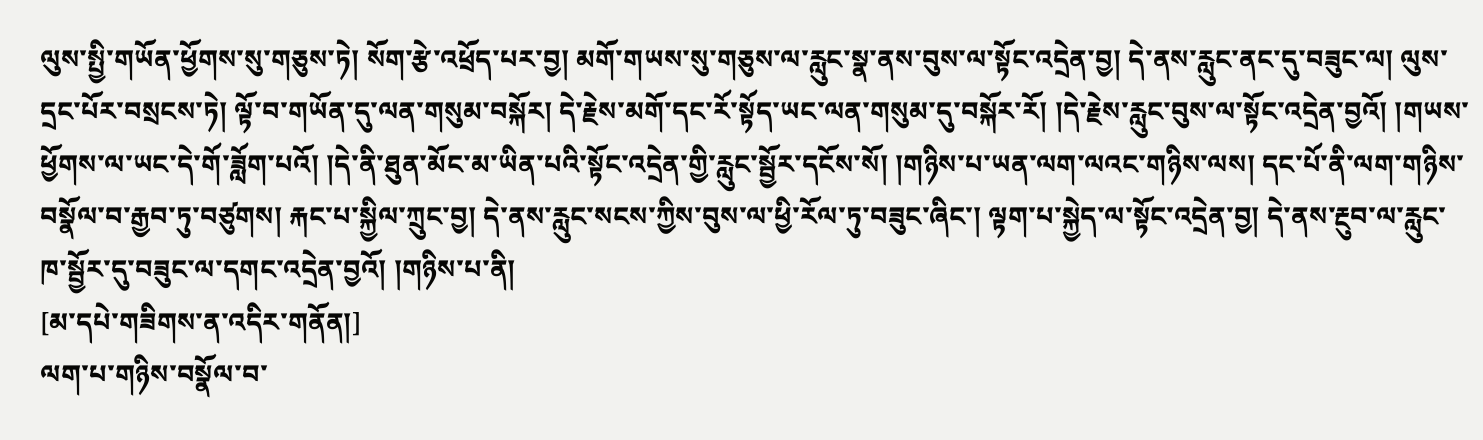ལུས་སྤྱི་གཡོན་ཕྱོགས་སུ་གཅུས་ཏེ། སོག་རྩེ་འཕྲོད་པར་བྱ། མགོ་གཡས་སུ་གཅུས་ལ་རླུང་སྣ་ནས་བུས་ལ་སྟོང་འདྲེན་བྱ། དེ་ནས་རླུང་ནང་དུ་བཟུང་ལ། ལུས་དྲང་པོར་བསྲངས་ཏེ། ལྟོ་བ་གཡོན་དུ་ལན་གསུམ་བསྐོར། དེ་རྗེས་མགོ་དང་རོ་སྟོད་ཡང་ལན་གསུམ་དུ་བསྐོར་རོ། །དེ་རྗེས་རླུང་བུས་ལ་སྟོང་འདྲེན་བྱའོ། །གཡས་ཕྱོགས་ལ་ཡང་དེ་གོ་ཟློག་པའོ། །དེ་ནི་ཐུན་མོང་མ་ཡིན་པའི་སྟོང་འདྲེན་གྱི་རླུང་སྦྱོར་དངོས་སོ། །གཉིས་པ་ཡན་ལག་ལའང་གཉིས་ལས། དང་པོ་ནི་ལག་གཉིས་བསྣོལ་བ་རྒྱབ་ཏུ་བཙུགས། རྐང་པ་སྐྱིལ་ཀྲུང་བྱ། དེ་ནས་རླུང་སངས་ཀྱིས་བུས་ལ་ཕྱི་རོལ་ཏུ་བཟུང་ཞིང་། ལྟག་པ་སྐྱེད་ལ་སྟོང་འདྲེན་བྱ། དེ་ནས་རྔུབ་ལ་རླུང་ཁ་སྦྱོར་དུ་བཟུང་ལ་དགང་འདྲེན་བྱའོ། །གཉིས་པ་ནི།
[མ་དཔེ་གཟིགས་ན་འདིར་གནོན།]
ལག་པ་གཉིས་བསྣོལ་བ་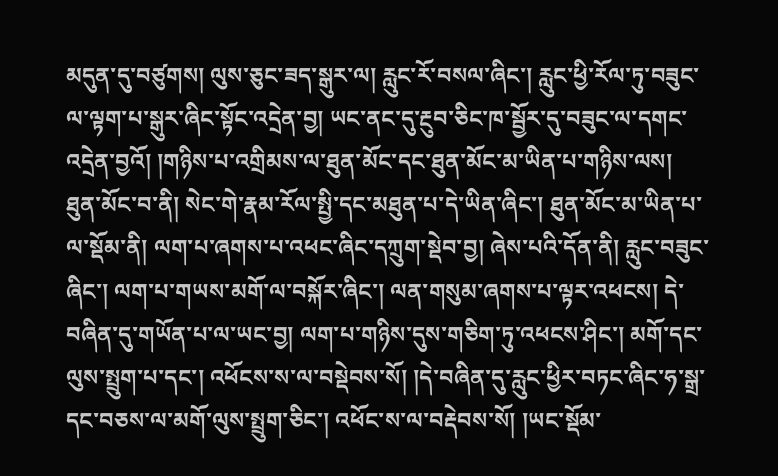མདུན་དུ་བཙུགས། ལུས་ཅུང་ཟད་སྒུར་ལ། རླུང་རོ་བསལ་ཞིང་། རླུང་ཕྱི་རོལ་ཏུ་བཟུང་ལ་ལྟག་པ་སྒུར་ཞིང་སྟོང་འདྲེན་བྱ། ཡང་ནང་དུ་རྔུབ་ཅིང་ཁ་སྦྱོར་དུ་བཟུང་ལ་དགང་འདྲེན་བྱའོ། །གཉིས་པ་འགྲིམས་ལ་ཐུན་མོང་དང་ཐུན་མོང་མ་ཡིན་པ་གཉིས་ལས། ཐུན་མོང་བ་ནི། སེང་གེ་རྣམ་རོལ་སྤྱི་དང་མཐུན་པ་དེ་ཡིན་ཞིང་། ཐུན་མོང་མ་ཡིན་པ་ལ་སྡོམ་ནི། ལག་པ་ཞགས་པ་འཕང་ཞིང་དཀྲུག་སྡེབ་བྱ། ཞེས་པའི་དོན་ནི། རླུང་བཟུང་ཞིང་། ལག་པ་གཡས་མགོ་ལ་བསྐོར་ཞིང་། ལན་གསུམ་ཞགས་པ་ལྟར་འཕངས། དེ་བཞིན་དུ་གཡོན་པ་ལ་ཡང་བྱ། ལག་པ་གཉིས་དུས་གཅིག་ཏུ་འཕངས་ཤིང་། མགོ་དང་ལུས་སྤྲུག་པ་དང་། འཕོངས་ས་ལ་བསྡེབས་སོ། །དེ་བཞིན་དུ་རླུང་ཕྱིར་བཏང་ཞིང་ཧ་སྒྲ་དང་བཅས་ལ་མགོ་ལུས་སྤྲུག་ཅིང་། འཕོང་ས་ལ་བརྡེབས་སོ། །ཡང་སྡོམ་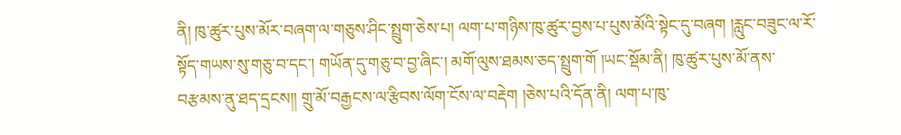ནི། ཁུ་ཚུར་པུས་མོར་བཞག་ལ་གཅུས་ཤིང་སྤྲུག་ཅེས་པ། ལག་པ་གཉིས་ཁུ་ཚུར་བྱས་པ་པུས་མོའི་སྟེང་དུ་བཞག །རླུང་བཟུང་ལ་རོ་སྟོད་གཡས་སུ་གཅུ་བ་དང་། གཡོན་དུ་གཅུ་བ་བྱ་ཞིང་། མགོ་ལུས་ཐམས་ཅད་སྤྲུག་གོ །ཡང་སྡོམ་ནི། ཁུ་ཚུར་པུས་མོ་ནས་བརྩམས་ནུ་ཐད་དྲངས།། གྲུ་མོ་བརྒྱངས་ལ་རྩིབས་ལོག་ངོས་ལ་བརྡེག །ཅེས་པའི་དོན་ནི། ལག་པ་ཁུ་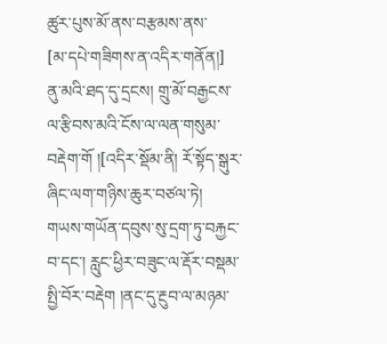ཚུར་པུས་མོ་ནས་བརྩམས་ནས་
[མ་དཔེ་གཟིགས་ན་འདིར་གནོན།]
ནུ་མའི་ཐད་དུ་དྲངས། གྲུ་མོ་བརྒྱངས་ལ་རྩིབས་མའི་ངོས་ལ་ལན་གསུམ་བརྡེག་གོ །[འདིར་སྡོམ་ནི། རོ་སྟོད་སྒུར་ཞིང་ལག་གཉིས་ཆུར་བཙལ་ཏེ། གཡས་གཡོན་དབུས་སུ་དྲག་ཏུ་བརྐྱང་བ་དང་། རླུང་ཕྱིར་བཟུང་ལ་རྡོར་བསྡམ་སྤྱི་བོར་བརྡེག །ནང་དུ་རྔུབ་ལ་མཉམ་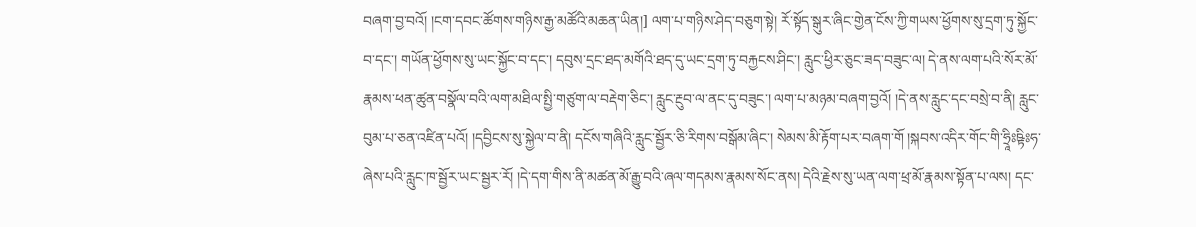བཞག་བྱ་བའོ། །ངག་དབང་ཚོགས་གཉིས་རྒྱ་མཚོའི་མཆན་ཡིན།] ལག་པ་གཉིས་ཤེད་བཅུག་སྟེ། རོ་སྟོད་སྒུར་ཞིང་གྱེན་ངོས་ཀྱི་གཡས་ཕྱོགས་སུ་དྲག་ཏུ་སྐྱོང་བ་དང་། གཡོན་ཕྱོགས་སུ་ཡང་སྐྱོང་བ་དང་། དབུས་དྲང་ཐད་མགོའི་ཐད་དུ་ཡང་དྲག་ཏུ་བརྐྱངས་ཤིང་། རླུང་ཕྱིར་ཅུང་ཟད་བཟུང་ལ། དེ་ནས་ལག་པའི་སོར་མོ་རྣམས་ཕན་ཚུན་བསྣོལ་བའི་ལག་མཐིལ་སྤྱི་གཙུག་ལ་བརྡེག་ཅིང་། རླུང་རྔུབ་ལ་ནང་དུ་བཟུང་། ལག་པ་མཉམ་བཞག་བྱའོ། །དེ་ནས་རླུང་དང་བསྲེ་བ་ནི། རླུང་བུམ་པ་ཅན་འཛིན་པའོ། །དབྱིངས་སུ་སྐྱེལ་བ་ནི། དངོས་གཞིའི་རླུང་སྦྱོར་ཅི་རིགས་བསྒོམ་ཞིང་། སེམས་མི་རྟོག་པར་བཞག་གོ །སྐབས་འདིར་གོང་གི་ཧྲཱིཿཥྟིཿཧ་ཞེས་པའི་རླུང་ཁ་སྦྱོར་ཡང་སྦྱར་རོ། །དེ་དག་གིས་ནི་མཚན་མོ་རྒྱུ་བའི་ཞལ་གདམས་རྣམས་སོང་ནས། དེའི་རྗེས་སུ་ཡན་ལག་ཕྲ་མོ་རྣམས་སྟོན་པ་ལས། དང་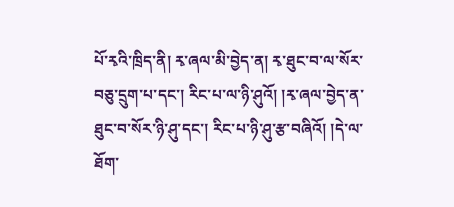པོ་རྭའི་ཁྲིད་ནི། རྭ་ཞལ་མི་བྱེད་ན། རྭ་ཐུང་བ་ལ་སོར་བཅུ་དྲུག་པ་དང་། རིང་པ་ལ་ཉི་ཤུའོ། །རྭ་ཞལ་བྱེད་ན་ཐུང་བ་སོར་ཉི་ཤུ་དང་། རིང་པ་ཉི་ཤུ་རྩ་བཞིའོ། །དེ་ལ་ཐོག་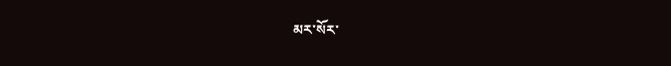མར་སོར་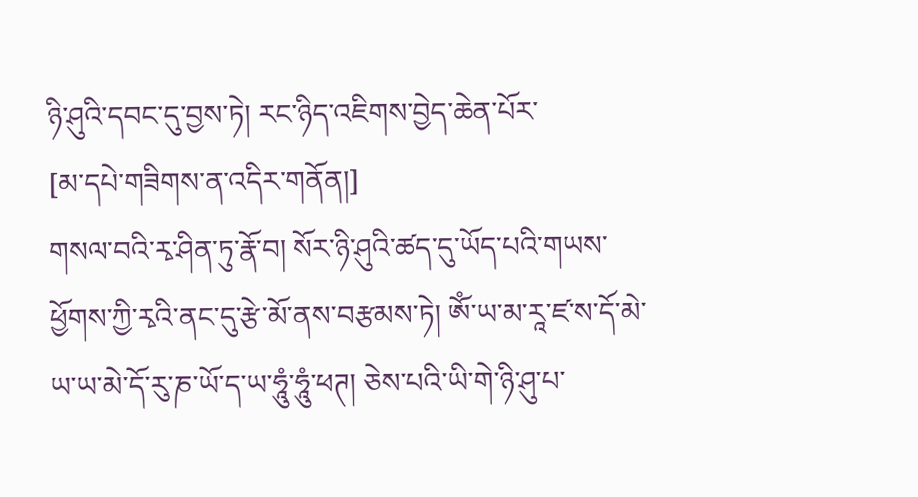ཉི་ཤུའི་དབང་དུ་བྱས་ཏེ། རང་ཉིད་འཇིགས་བྱེད་ཆེན་པོར་
[མ་དཔེ་གཟིགས་ན་འདིར་གནོན།]
གསལ་བའི་རྭ་ཤིན་ཏུ་རྣོ་བ། སོར་ཉི་ཤུའི་ཚད་དུ་ཡོད་པའི་གཡས་ཕྱོགས་ཀྱི་རྭའི་ནང་དུ་རྩེ་མོ་ནས་བརྩམས་ཏེ། ཨོཾ་ཡ་མ་རཱ་ཛ་ས་དོ་མེ་ཡ་ཡ་མེ་དོ་རུ་ཎ་ཡོ་ད་ཡ་ཧཱུཾ་ཧཱུཾ་ཕཊ། ཅེས་པའི་ཡི་གེ་ཉི་ཤུ་པ་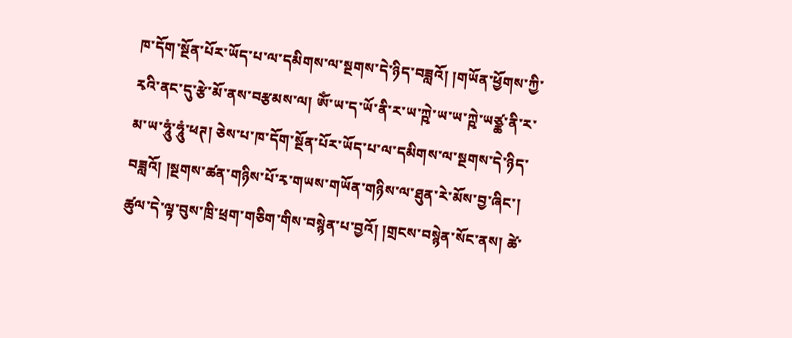ཁ་དོག་སྔོན་པོར་ཡོད་པ་ལ་དམིགས་ལ་སྔགས་དེ་ཉིད་བཟླའོ། །གཡོན་ཕྱོགས་ཀྱི་རྭའི་ནང་དུ་རྩེ་མོ་ནས་བརྩམས་ལ། ཨོཾ་ཡ་ད་ཡོ་ནི་ར་ཡ་ཀྵེ་ཡ་ཡ་ཀྵེ་ཡཙྪ་ནི་ར་མ་ཡ་ཧཱུཾ་ཧཱུཾ་ཕཊ། ཅེས་པ་ཁ་དོག་སྔོན་པོར་ཡོད་པ་ལ་དམིགས་ལ་སྔགས་དེ་ཉིད་བཟླའོ། །སྔགས་ཚན་གཉིས་པོ་རྭ་གཡས་གཡོན་གཉིས་ལ་ཐུན་རེ་མོས་བྱ་ཞིང་། ཚུལ་དེ་ལྟ་བུས་ཁྲི་ཕྲག་གཅིག་གིས་བསྙེན་པ་བྱའོ། །གྲངས་བསྙེན་སོང་ནས། ཚེ་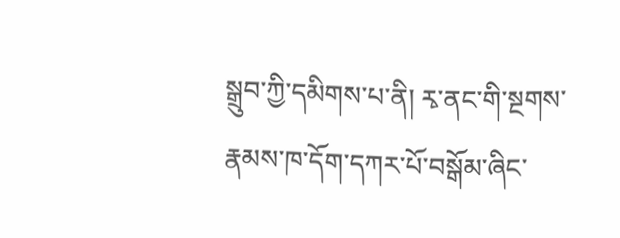སྒྲུབ་ཀྱི་དམིགས་པ་ནི། རྭ་ནང་གི་སྔགས་རྣམས་ཁ་དོག་དཀར་པོ་བསྒོམ་ཞིང་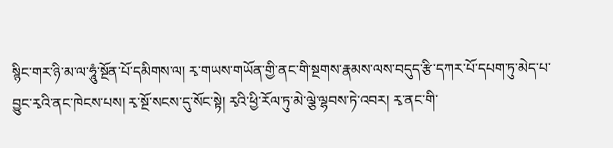སྙིང་གར་ཉི་མ་ལ་ཧཱུཾ་སྔོན་པོ་དམིགས་ལ། རྭ་གཡས་གཡོན་གྱི་ནང་གི་སྔགས་རྣམས་ལས་བདུད་རྩི་དཀར་པོ་དཔག་ཏུ་མེད་པ་བྱུང་རྭའི་ནང་ཁེངས་པས། རྭ་སྔོ་སངས་དུ་སོང་སྟེ། རྭའི་ཕྱི་རོལ་ཏུ་མེ་ལྕེ་ལྷབས་ཏེ་འབར། རྭ་ནང་གི་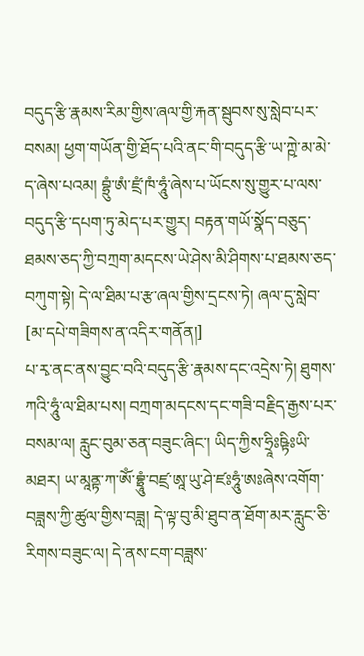བདུད་རྩི་རྣམས་རིམ་གྱིས་ཞལ་གྱི་རྐན་སྦུབས་སུ་སླེབ་པར་བསམ། ཕྱག་གཡོན་གྱི་ཐོད་པའི་ནང་གི་བདུད་རྩི་ཡ་ཀྵེ་མ་མེ་ད་ཞེས་པའམ། བྷྲུཾ་ཨཾ་ཛྲཾ་ཁཾ་ཧཱུཾ་ཞེས་པ་ཡོངས་སུ་གྱུར་པ་ལས་བདུད་རྩི་དཔག་ཏུ་མེད་པར་གྱུར། བརྟན་གཡོ་སྣོད་བཅུད་ཐམས་ཅད་ཀྱི་བཀྲག་མདངས་ཡེ་ཤེས་མི་ཤིགས་པ་ཐམས་ཅད་བཀུག་སྟེ། དེ་ལ་ཐིམ་པ་རྩ་ཞལ་གྱིས་དྲངས་ཏེ། ཞལ་དུ་སླེབ་
[མ་དཔེ་གཟིགས་ན་འདིར་གནོན།]
པ་རྭ་ནང་ནས་བྱུང་བའི་བདུད་རྩི་རྣམས་དང་འདྲེས་ཏེ། ཐུགས་ཀའི་ཧཱུཾ་ལ་ཐིམ་པས། བཀྲག་མདངས་དང་གཟི་བརྗིད་རྒྱས་པར་བསམ་ལ། རླུང་བུམ་ཅན་བཟུང་ཞིང་། ཡིད་ཀྱིས་ཧྲཱིཿཥྟིཿཡི་མཐར། ཡ་མཱནྟ་ཀ་ཨོཾ་བྷྲཱུཾ་བཛྲ་ཨཱ་ཡུ་ཤེ་ཛཿཧཱུཾ་ཨཿཞེས་འགོག་བཟླས་ཀྱི་ཚུལ་གྱིས་བཟླ། དེ་ལྟ་བུ་མི་ཐུབ་ན་ཐོག་མར་རླུང་ཅི་རིགས་བཟུང་ལ། དེ་ནས་ངག་བཟླས་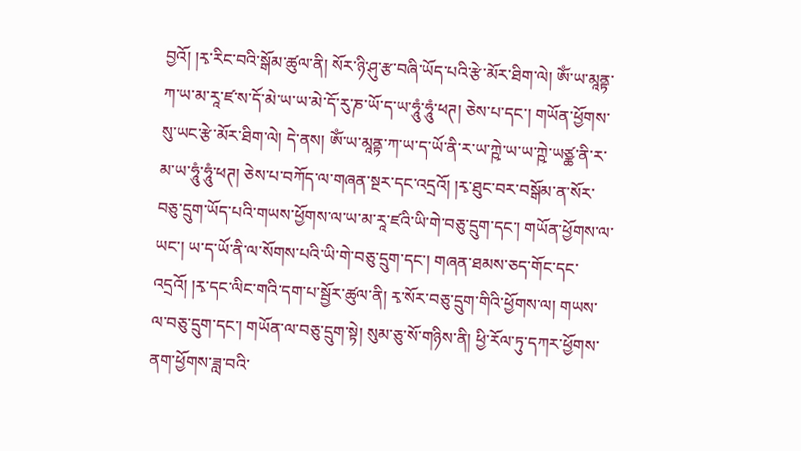བྱའོ། །རྭ་རིང་བའི་སྒོམ་ཚུལ་ནི། སོར་ཉི་ཤུ་རྩ་བཞི་ཡོད་པའི་རྩེ་མོར་ཐིག་ལེ། ཨོཾ་ཡ་མཱནྟ་ཀ་ཡ་མ་རཱ་ཛ་ས་དོ་མེ་ཡ་ཡ་མེ་དོ་རུ་ཎ་ཡོ་ད་ཡ་ཧཱུཾ་ཧཱུཾ་ཕཊ། ཅེས་པ་དང་། གཡོན་ཕྱོགས་སུ་ཡང་རྩེ་མོར་ཐིག་ལེ། དེ་ནས། ཨོཾ་ཡ་མཱནྟ་ཀ་ཡ་ད་ཡོ་ནི་ར་ཡ་ཀྵེ་ཡ་ཡ་ཀྵེ་ཡཙྪ་ནི་ར་མ་ཡ་ཧཱུཾ་ཧཱུཾ་ཕཊ། ཅེས་པ་བཀོད་ལ་གཞན་སྔར་དང་འདྲའོ། །རྭ་ཐུང་བར་བསྒོམ་ན་སོར་བཅུ་དྲུག་ཡོད་པའི་གཡས་ཕྱོགས་ལ་ཡ་མ་རཱ་ཛའི་ཡི་གེ་བཅུ་དྲུག་དང་། གཡོན་ཕྱོགས་ལ་ཡང་། ཡ་ད་ཡོ་ནི་ལ་སོགས་པའི་ཡི་གེ་བཅུ་དྲུག་དང་། གཞན་ཐམས་ཅད་གོང་དང་འདྲའོ། །རྭ་དང་ལིང་གའི་དག་པ་སྦྱོར་ཚུལ་ནི། རྭ་སོར་བཅུ་དྲུག་གིའི་ཕྱོགས་ལ། གཡས་ལ་བཅུ་དྲུག་དང་། གཡོན་ལ་བཅུ་དྲུག་སྟེ། སུམ་ཅུ་སོ་གཉིས་ནི། ཕྱི་རོལ་ཏུ་དཀར་ཕྱོགས་ནག་ཕྱོགས་ཟླ་བའི་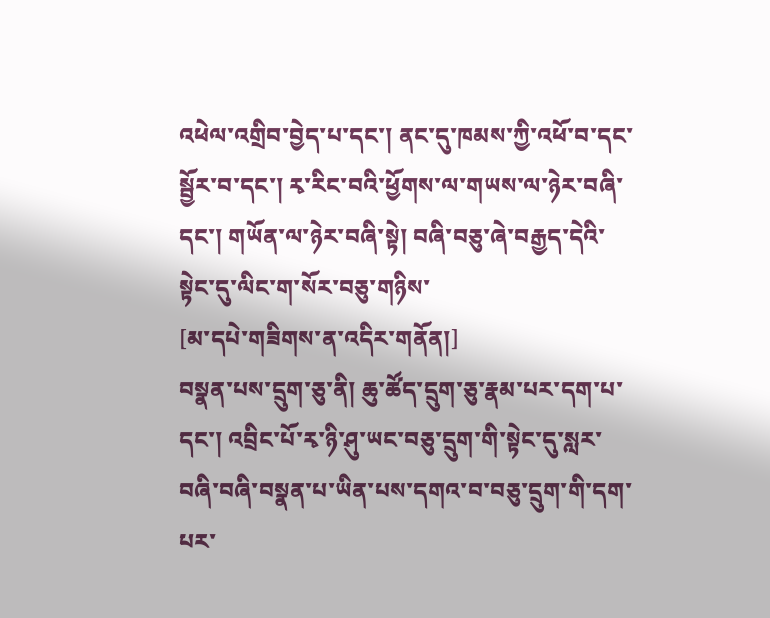འཕེལ་འགྲིབ་བྱེད་པ་དང་། ནང་དུ་ཁམས་ཀྱི་འཕོ་བ་དང་སྦྱོར་བ་དང་། རྭ་རིང་བའི་ཕྱོགས་ལ་གཡས་ལ་ཉེར་བཞི་དང་། གཡོན་ལ་ཉེར་བཞི་སྟེ། བཞི་བཅུ་ཞེ་བརྒྱད་དེའི་སྟེང་དུ་ལིང་ག་སོར་བཅུ་གཉིས་
[མ་དཔེ་གཟིགས་ན་འདིར་གནོན།]
བསྣན་པས་དྲུག་ཅུ་ནི། ཆུ་ཚོད་དྲུག་ཅུ་རྣམ་པར་དག་པ་དང་། འབྲིང་པོ་རྭ་ཉི་ཤུ་ཡང་བཅུ་དྲུག་གི་སྟེང་དུ་སླར་བཞི་བཞི་བསྣན་པ་ཡིན་པས་དགའ་བ་བཅུ་དྲུག་གི་དག་པར་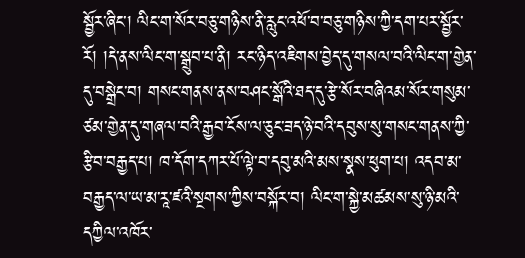སྦྱོར་ཞིང་། ལིང་ག་སོར་བཅུ་གཉིས་ནི་རླུང་འཕོ་བ་བཅུ་གཉིས་ཀྱི་དག་པར་སྦྱོར་རོ། །དེ་ནས་ལིང་ག་སྒྲུབ་པ་ནི། རང་ཉིད་འཇིགས་བྱེད་དུ་གསལ་བའི་ལིང་ག་གྱེན་དུ་བསྒྲེང་བ། གསང་གནས་ནས་བཤང་སྒོའི་ཐད་དུ་རྩེ་སོར་བཞིའམ་སོར་གསུམ་ཙམ་གྱེན་དུ་གཞལ་བའི་རྒྱབ་ངོས་ལ་ཅུང་ཟད་ཉེ་བའི་དབུས་སུ་གསང་གནས་ཀྱི་རྩིབ་བརྒྱད་པ། ཁ་དོག་དཀར་པོ་ལྟེ་བ་དབུ་མའི་མས་སྣས་ཕུག་པ། འདབ་མ་བརྒྱད་ལ་ཡ་མ་རཱ་ཛའི་སྔགས་ཀྱིས་བསྐོར་བ། ལིང་ག་སྐྱེ་མཚམས་སུ་ཉི་མའི་དཀྱིལ་འཁོར་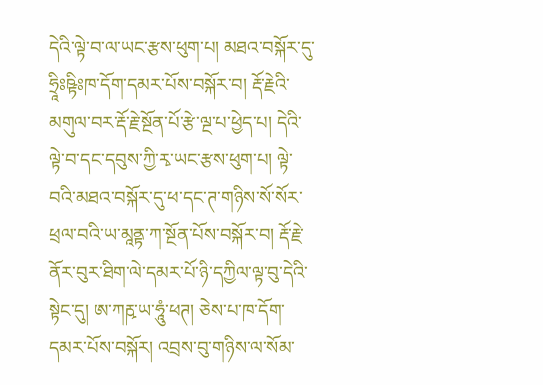དེའི་ལྟེ་བ་ལ་ཡང་རྩས་ཕུག་པ། མཐའ་བསྐོར་དུ་ཧྲཱིཿཥྟིཿཁ་དོག་དམར་པོས་བསྐོར་བ། རྡོ་རྗེའི་མགུལ་བར་རྡོ་རྗེ་སྔོན་པོ་རྩེ་ལྔ་པ་ཕྱེད་པ། དེའི་ལྟེ་བ་དང་དབུས་ཀྱི་རྭ་ཡང་རྩས་ཕུག་པ། ལྟེ་བའི་མཐའ་བསྐོར་དུ་ཕ་དང་ཊ་གཉིས་སོ་སོར་ཕྲལ་བའི་ཡ་མཱནྟ་ཀ་སྔོན་པོས་བསྐོར་བ། རྡོ་རྗེ་ནོར་བུར་ཐིག་ལེ་དམར་པོ་ཉི་དཀྱིལ་ལྟ་བུ་དེའི་སྟེང་དུ། ཨ་ཀརྵ་ཡ་ཧཱུཾ་ཕཊ། ཅེས་པ་ཁ་དོག་དམར་པོས་བསྐོར། འབྲས་བུ་གཉིས་ལ་སོམ་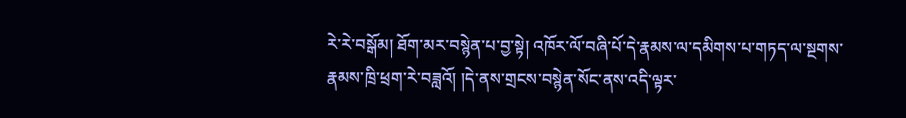རེ་རེ་བསྒོམ། ཐོག་མར་བསྙེན་པ་བྱ་སྟེ། འཁོར་ལོ་བཞི་པོ་དེ་རྣམས་ལ་དམིགས་པ་གཏད་ལ་སྔགས་རྣམས་ཁྲི་ཕྲག་རེ་བཟླའོ། །དེ་ནས་གྲངས་བསྙེན་སོང་ནས་འདི་ལྟར་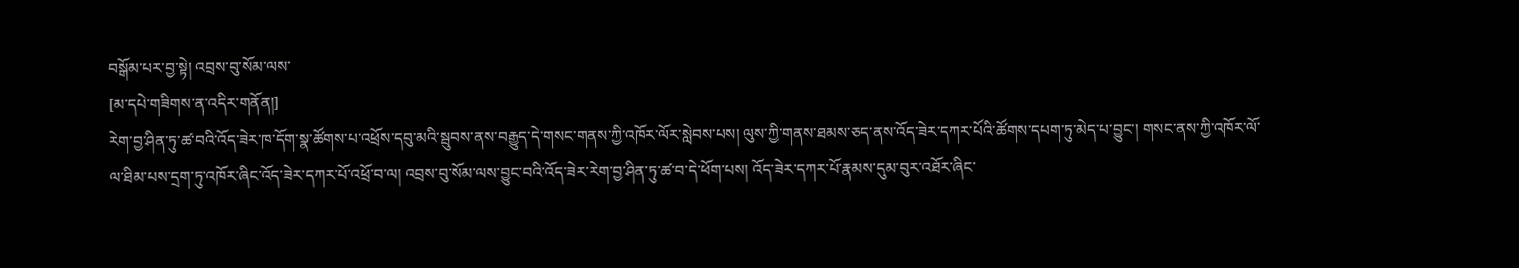བསྒོམ་པར་བྱ་སྟེ། འབྲས་བུ་སོམ་ལས་
[མ་དཔེ་གཟིགས་ན་འདིར་གནོན།]
རེག་བྱ་ཤིན་ཏུ་ཚ་བའི་འོད་ཟེར་ཁ་དོག་སྣ་ཚོགས་པ་འཕྲོས་དབུ་མའི་སྦུབས་ནས་བརྒྱུད་དེ་གསང་གནས་ཀྱི་འཁོར་ལོར་སླེབས་པས། ལུས་ཀྱི་གནས་ཐམས་ཅད་ནས་འོད་ཟེར་དཀར་པོའི་ཚོགས་དཔག་ཏུ་མེད་པ་བྱུང་། གསང་ནས་ཀྱི་འཁོར་ལོ་ལ་ཐིམ་པས་དྲག་ཏུ་འཁོར་ཞིང་འོད་ཟེར་དཀར་པོ་འཕྲོ་བ་ལ། འབྲས་བུ་སོམ་ལས་བྱུང་བའི་འོད་ཟེར་རེག་བྱ་ཤིན་ཏུ་ཚ་བ་དེ་ཕོག་པས། འོད་ཟེར་དཀར་པོ་རྣམས་དུམ་བུར་འཐོར་ཞིང་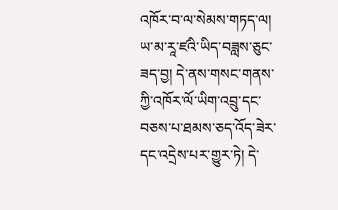འཁོར་བ་ལ་སེམས་གཏད་ལ། ཡ་མ་རཱ་ཛའི་ཡིད་བཟླས་ཅུང་ཟད་བྱ། དེ་ནས་གསང་གནས་ཀྱི་འཁོར་ལོ་ཡིག་འབྲུ་དང་བཅས་པ་ཐམས་ཅད་འོད་ཟེར་དང་འདྲེས་པར་གྱུར་ཏེ། དེ་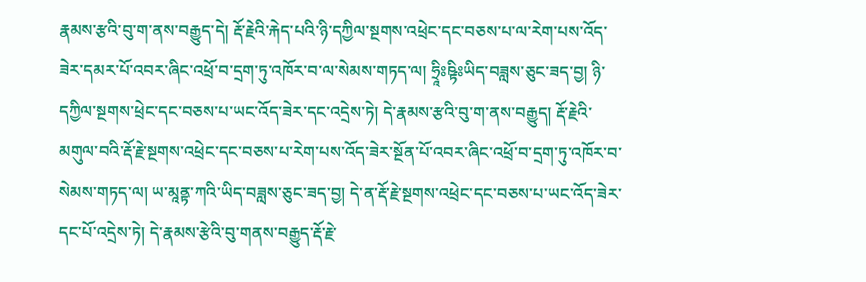རྣམས་རྩའི་བུ་ག་ནས་བརྒྱུད་དེ། རྡོ་རྗེའི་རྐེད་པའི་ཉི་དཀྱིལ་སྔགས་འཕྲེང་དང་བཅས་པ་ལ་རེག་པས་འོད་ཟེར་དམར་པོ་འབར་ཞིང་འཕྲོ་བ་དྲག་ཏུ་འཁོར་བ་ལ་སེམས་གཏད་ལ། ཧྲཱིཿཥྟིཿཡིད་བཟླས་ཅུང་ཟད་བྱ། ཉི་དཀྱིལ་སྔགས་ཕྲེང་དང་བཅས་པ་ཡང་འོད་ཟེར་དང་འདྲེས་ཏེ། དེ་རྣམས་རྩའི་བུ་ག་ནས་བརྒྱུད། རྡོ་རྗེའི་མགུལ་བའི་རྡོ་རྗེ་སྔགས་འཕྲེང་དང་བཅས་པ་རེག་པས་འོད་ཟེར་སྔོན་པོ་འབར་ཞིང་འཕྲོ་བ་དྲག་ཏུ་འཁོར་བ་སེམས་གཏད་ལ། ཡ་མཱནྟ་ཀའི་ཡིད་བཟླས་ཅུང་ཟད་བྱ། དེ་ན་རྡོ་རྗེ་སྔགས་འཕྲེང་དང་བཅས་པ་ཡང་འོད་ཟེར་དང་པོ་འདྲེས་ཏེ། དེ་རྣམས་རྩེའི་བུ་གནས་བརྒྱུད་རྡོ་རྗེ་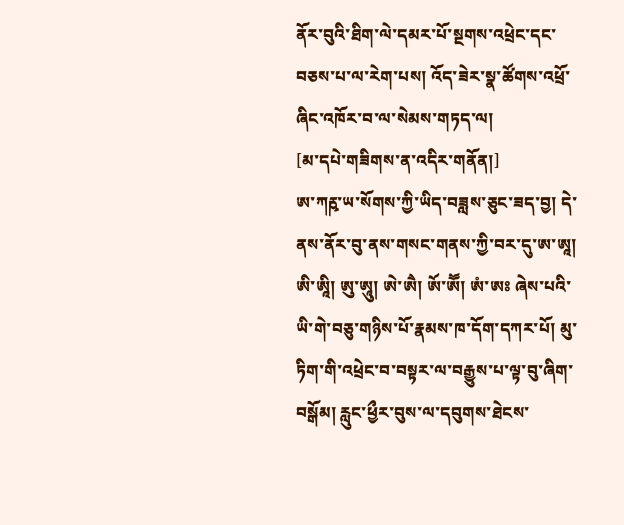ནོར་བུའི་ཐིག་ལེ་དམར་པོ་སྔགས་འཕྲེང་དང་བཅས་པ་ལ་རེག་པས། འོད་ཟེར་སྣ་ཚོགས་འཕྲོ་ཞིང་འཁོར་བ་ལ་སེམས་གཏད་ལ།
[མ་དཔེ་གཟིགས་ན་འདིར་གནོན།]
ཨ་ཀརྵ་ཡ་སོགས་ཀྱི་ཡིད་བཟླས་ཅུང་ཟད་བྱ། དེ་ནས་ནོར་བུ་ནས་གསང་གནས་ཀྱི་བར་དུ་ཨ་ཨཱ། ཨི་ཨཱི། ཨུ་ཨཱུ། ཨེ་ཨཻ། ཨོ་ཨཽ། ཨཾ་ཨཿ ཞེས་པའི་ཡི་གེ་བཅུ་གཉིས་པོ་རྣམས་ཁ་དོག་དཀར་པོ། མུ་ཏིག་གི་འཕྲེང་བ་བསྟར་ལ་བརྒྱུས་པ་ལྟ་བུ་ཞིག་བསྒོམ། རླུང་ཕྱྀར་བུས་ལ་དབུགས་ཐེངས་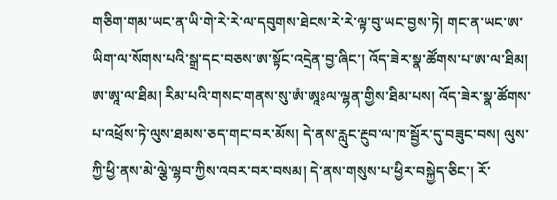གཅིག་གམ་ཡང་ན་ཡི་གེ་རེ་རེ་ལ་དབུགས་ཐེངས་རེ་རེ་ལྟ་བུ་ཡང་བྱས་ཏེ། གང་ན་ཡང་ཨ་ཡིག་ལ་སོགས་པའི་སྒྲ་དང་བཅས་ཨ་སྟོང་འདྲེན་བྱ་ཞིང་། འོད་ཟེར་སྣ་ཚོགས་པ་ཨ་ལ་ཐིམ། ཨ་ཨཱ་ལ་ཐིམ། རིམ་པའི་གསང་གནས་སུ་ཨཾ་ཨཱཿལ་ལྷན་གྱིས་ཐིམ་པས། འོད་ཟེར་སྣ་ཚོགས་པ་འཕྲོས་ཏེ་ལུས་ཐམས་ཅད་གང་བར་མོས། དེ་ནས་རླུང་རྔུབ་ལ་ཁ་སྦྱོར་དུ་བཟུང་བས། ལུས་ཀྱི་ཕྱི་ནས་མེ་ལྕེ་ལྷབ་ཀྱིས་འབར་བར་བསམ། དེ་ནས་གསུས་པ་ཕྱིར་བསྐྱེད་ཅིང་། རོ་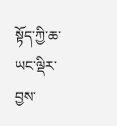སྟོད་ཀྱི་ཆ་ཡང་ལྡིར་བྱས་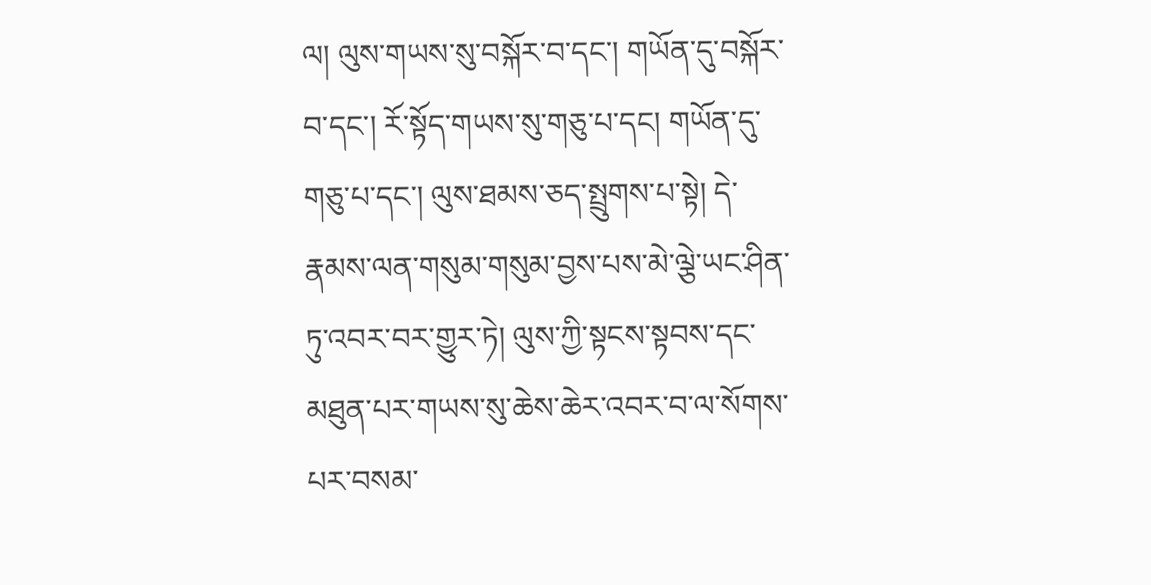ལ། ལུས་གཡས་སུ་བསྐོར་བ་དང་། གཡོན་དུ་བསྐོར་བ་དང་། རོ་སྟོད་གཡས་སུ་གཅུ་པ་དང། གཡོན་དུ་གཅུ་པ་དང་། ལུས་ཐམས་ཅད་སྤྲུགས་པ་སྟེ། དེ་རྣམས་ལན་གསུམ་གསུམ་བྱས་པས་མེ་ལྕེ་ཡང་ཤིན་ཏུ་འབར་བར་གྱུར་ཏེ། ལུས་ཀྱི་སྟངས་སྟབས་དང་མཐུན་པར་གཡས་སུ་ཆེས་ཆེར་འབར་བ་ལ་སོགས་པར་བསམ་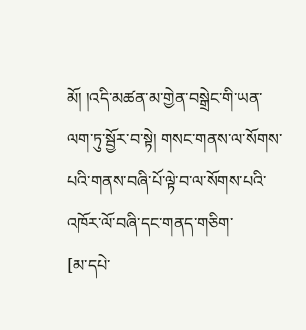མོ། །འདི་མཚན་མ་གྱེན་བསྒྲེང་གི་ཡན་ལག་ཏུ་སྦྱོར་བ་སྟེ། གསང་གནས་ལ་སོགས་པའི་གནས་བཞི་པོ་ལྟེ་བ་ལ་སོགས་པའི་འཁོར་ལོ་བཞི་དང་གནད་གཅིག་
[མ་དཔེ་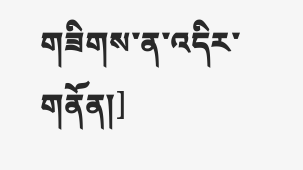གཟིགས་ན་འདིར་གནོན།]